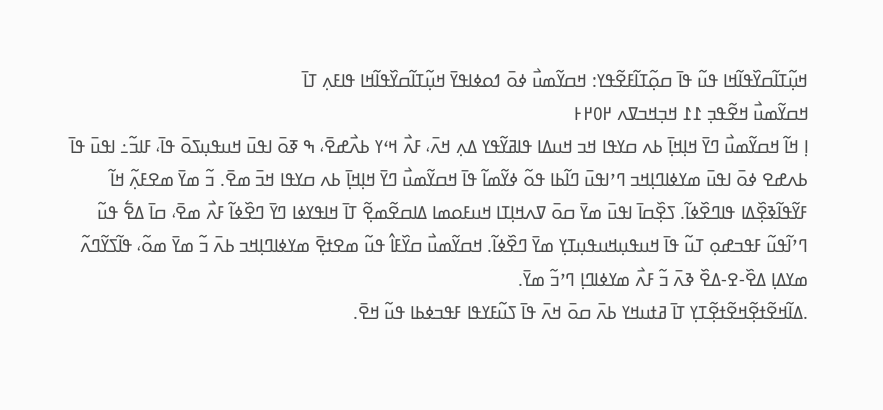ߞߎ߲߬ߠߊ߬ߛߌ߰ߟߊ߬ߞߊ ߟߎ߬ ߟߊ߫ ߛߋ߲߬ߠߊ߬ߓߐ߬ߟߌ: ߞߛߌ߬ߘߎ߯ ߦߋ߫ ߗߋߦߊߟߌ߫ ߞߎ߲߬ߠߊ߬ߛߌ߰ߟߊ߬ߞߊ ߟߊߓߍ߲ ߠߊ߫
ߞߛߌ߬ߘߎ߯ ߞߐ߬ߟߏ߲ ߁߁ ߞߏ߲ߞߏߜߍ ߂߀߂߅
ߊ߲ ߞߊ߬ ߞߛߌ߬ߘߎ߯ ߣߌ߫ ߞߊ߲ߞߊ߲߫ ߕߍ ߛߌߟߊ ߞߏ ߞߎߡߊ ߟߊߥߌ߬ߟߌ ߡߍ߲ ߞߍ߫، ߓߍ߯ ߞߵߌ ߕߍ߯ߝߐ߫، ߒ ߧߋ߫ ߊߟߎ߫ ߞߎߟߎ߲ߖߋ߫ ߟߊ߫، ߓߊߏ߬߸ ߊߟߎ߫ ߟߊ߫ ߕߍߝߐ ߦߋ߫ ߊߟߎ߫ ߘߌߦߊߣߊ߲ߞߏ ߣߴߊߟߎ߫ ߣߊ߬ߕߊ ߟߋ߬ ߦߌ߬ߘߊ߬ ߟߊ߫ ߞߛߌ߬ߘߎ߯ ߣߌ߫ ߞߊ߲ߞߊ߲߫ ߕߍ ߛߌߟߊ ߞߏ߫ ߘߐ߫. ߏ߬ ߘߌ߫ ߘߐߓߍ߲߬ ߞߊ߬ ߓߌ߬ߟߊ߬ߢߐ߲߰ߡߊ ߟߊߣߐ߰ߦߊ߬. ߖߐ߲߰ߛߊ߫ ߊߟߎ߫ ߘߌ߫ ߛߋ߫ ߜߍߞߊ߲ߠߊ ߞߎߓߋߘߊ ߡߊߛߐ߬ߘߐ߲߬ ߠߊ߫ ߞߊߟߌߦߊ ߣߌ߫ ߣߐ߰ߦߊ߬ ߓߍ߯ ߘߐ߫، ߛߊ߫ ߡߐ߱ ߟߎ߬ ߣߴߊ߬ߟߎ߬ ߓߟߏߝߋ߲ ߠߎ߬ ߟߊ߫ ߞߎߟߎ߲ߞߎߟߎ߲ߠߌ߲ ߘߌ߫ ߣߐ߰ߦߊ߬. ߞߛߌ߬ߘߎ߯ ߛߌ߰ߓߊ߮ ߟߎ߬ ߘߐߙߐ߲߫ ߘߌߦߊߣߊ߲ߞߏ ߕߍ߫ ߏ߬ ߘߌ߫ ߘߋ߬، ߟߊ߬ߖߌ߬ߣߍ߬ ߘߌߡߊ߲ ߡߐ߰-ߐ-ߡߐ߰ ߢߍ߫ ߏ߬ ߓߍ߯ ߘߌߦߊߣߊ߲ ߣߴߏ߬ ߘߌ߫.
.ߡߊ߬ߞߐ߬ߙߐ߲߬ߞߐ߬ߙߐ߲߬ߠߌ߲ ߠߊ߫ ߥߙߎߞߌ ߕߍ߫ ߛߋ߫ ߞߍ߫ ߟߊ߫ ߖߎ߬ߓߌߟߊ ߓߟߏߦߕߊ ߟߎ߬ ߞߐ߫.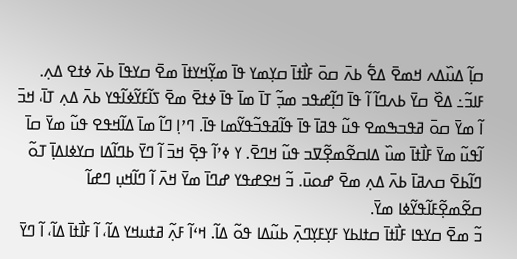ߛߊ߲߬ ߡߎ߰ߡߍ ߞߘߐ߫ ߡߐ߱ ߕߍ߫ ߛߋ߫ ߓߊ߯ߙߊ߫ ߛߌ߲ߘߌ ߟߊ߫ ߘߌ߲߬ߞߌߙߊ߫ ߘߐ߫ ߛߌߟߊ߫ ߕߍ߫ ߦߙߐ ߡߍ߲. ߓߊߏ߬߸ ߡߐ߰ ߛߌ߫ ߕߍߣߊ߬ ߊ߬ ߟߊ߫ ߣߊ߲߬ߝߟߏ ߘߏ߲߬ ߠߊ߫ ߘߊ߫ ߟߊ߫ ߦߙߐ߫ ߘߐ߫ ߖߊ߬ߓߌ߬ߦߊ߬ߟߌ ߕߍ߫ ߡߍ߲ ߠߊ߫، ߞߏ߫ ߊ߬ ߘߌ߫ ߛߋ߫ ߥߟߏߒߘߐ ߟߎ߬ ߟߥߊ߫ ߟߊ߫ ߟߊ߬ߥߟߏ߬ߟߌ߬ߘߊ ߟߊ߫. ߣߴߊ߲ ߣߊ߬ ߘߊ߫ ߡߊ߬ߞߟߐ ߟߎ߬ ߘߌ߫ ߛߊ߫ ߊ߬ߟߎ߬ ߘߌ߫ ߓߊ߯ߙߊ߫ ߘߎ߰ ߡߊߛߐ߬ߘߐ߲߬ߜߏ ߟߎ߬ ߞߣߐ߫. ߌ ߦߴߊ߬ ߟߐ߲߫ ߞߏ߫ ߊ߬ ߣߌ߫ ߕߣߊ߬ߡߊ ߛߌߦߊߡߊ߲߫ ߠߋ߬ ߣߊ߬ߕߐ߫ ߛߍߥߊ߫ ߕߍ߫ ߡߍ߲ ߘߐ߫ ߝߋߎ߫. ߏ߬ ߞߐߝߟߌ ߝߣߊ߫ ߘߌ߫ ߞߍ߫ ߊ߬ ߣߊ߬ߞߎ߲ ߣߝߊ߬ ߛߐ߬ߘߐ߲߬ߓߊ߬ߟߌ߬ߦߊ ߘߌ߫.
ߏ߬ ߘߐ߫ ߛߌߟߊ ߓߊ߯ߙߊ߫ ߛߙߊߕߌ ߓߌ߲ߓߌ߲ߣߍ߲߫ ߕߎ߬ߡߊ ߟߋ߬ ߡߊ߬. ߞߵߊ߬ ߓߍ߲߬ ߥߙߎߞߌ ߡߊ߬، ߊ߬ ߓߊ߯ߙߊ߫ ߡߊ߬، ߊ߬ ߣߌ߫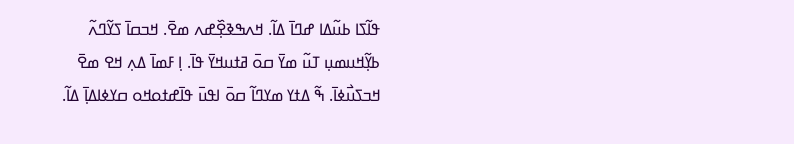ߟߊ߬ߖߊ ߕߎ߬ߡߊ ߝߣߊ߫ ߡߊ߬. ߞߍߒߢߐ߲߰ߝߍ ߘߐ߫. ߞߏߛߊ߫ ߖߌ߬ߣߍ߬ ߕߌ߲߬ߞߎߘߎ߲ ߠߎ߬ ߘߌ߫ ߛߋ߫ ߥߙߎߞߌ߫ ߟߊ߫. ߊ߲ ߓߘߊ߫ ߡߍ߲ ߞߐ ߘߐ߫ ߞߏߖߎ߯ߦߊ߫. ߒ߬ ߡߙߌ ߘߌߣߊ߬ ߛߋ߫ ߊߟߎ߫ ߟߊ߫ߝߙߋߞߋ ߛߌߦߊߡߊ߲߫ ߡߊ߬.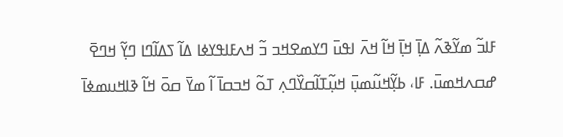ߓߊߏ߬ ߘߌ߬ߢߍ߬ ߡߊ߲߫ ߞߊ߲߫ ߞߊ߬ ߞߍ߫ ߊߟߎ߫ ߣߌߘߐߞߏ ߏ߬ ߞߍߓߊߟߌߦߊ ߡߊ߬ ߖߡߊ߬ߣߊ ߣߌ߲߬ ߞߣߐ߫ ߝߛߍߞߘߎ߫. ߓߊ، ߕߌ߲߬ߞߎ߬ߘߎ߲߫ ߞߎ߲߬ߠߊ߬ߛߌ߰ߣߍ߲ ߠߋ߬ ߞߏߛߊ߫ ߊ߬ ߘߌ߫ ߛߋ߫ ߞߊ߬ ߢߊߞߎߘߦߊ߫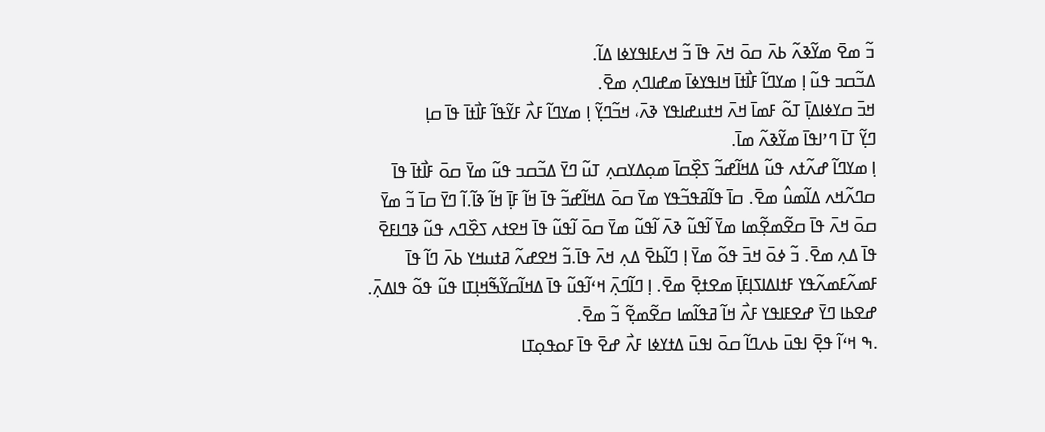ߏ߬ ߘߐ߫ ߘߌ߬ߢߍ߬ ߕߍ߫ ߛߋ߫ ߞߍ߫ ߟߊ߫ ߏ߬ ߞߍߓߊߟߌߦߊ ߡߊ߬.
ߡߏ߬ߛߏ ߟߎ߬ ߊ߲ ߘߌߣߊ߬ ߓߊ߯ߙߊ߫ ߞߊߟߌߦߊ߫ ߘߝߊߣߍ߲ ߘߐ߫.
ߞߏ߫ ߛߌߦߊߡߊ߲߫ ߠߋ߬ ߓߘߊ߫ ߞߍ߫ ߞߙߎߝߊߟߌ ߢߍ߫، ߞߏ߬ߣߌ߲߬ ߊ߲ ߘߌߣߊ߬ ߓߍ߯ ߓߌ߬ߟߊ߬ ߓߊ߯ߙߊ߫ ߟߊ߫ ߛߊ߲
ߣߌ߲߬ ߠߊ߫ ߣߴߊߟߊ߫ ߘߌ߬ߢߍ߬ ߘߊ߫.
ߊ߲ ߘߌߣߊ߬ ߝߍ߬ߙߍ ߟߎ߬ ߡߞߊ߬ߝߏ߬ ߖߐ߲߰ߛߊ߫ ߘߋ߲ߡߌߛߍ߲ ߠߎ߬ ߣߌ߫ ߡߏ߬ߛߏ ߟߎ߬ ߘߌ߫ ߛߋ߫ ߓߊ߯ߙߊ߫ ߟߊ߫ ߛߣߍ߬ߞߍ ߡߊ߬ߘߎ߮ ߘߐ߫. ߛߊ߫ ߟߊ߬ߥߟߏ߬ߟߌ ߘߌ߫ ߛߋ߫ ߡߞߊ߬ߝߏ߬ ߟߊ߫ ߞߊ߬ ߓߊ߲߫ ߞߊ߬ ߢߊ߬.ߊ߬ ߣߌ߫ ߛߊ߫ ߏ߬ ߘߌ߫ ߛߋ߫ ߞߍ߫ ߟߊ߫ ߛߐ߬ߘߐ߲߬ߘߊ ߘߌ߫ ߊ߬ߟߎ߬ ߢߍ߫ ߊ߬ߟߎ߬ ߘߌ߫ ߛߋ߫ ߊ߬ߟߎ߬ ߟߊ߫ ߞߐߙߍ ߖߐ߰ߣߍ ߟߎ߬ ߢߣߊߓߐ߫ ߟߊ߫ ߡߍ߲ ߘߐ߫. ߏ߬ ߦߋ߫ ߞߏ߫ ߟߋ߬ ߘߌ߫ ߊ߲ ߣߊ߬ߕߐ߫ ߡߍ߲ ߞߍ߫ ߟߊ߫.ߏ߬ ߞߐߝߍ߬ ߥߙߎߞߌ ߕߍ߫ ߣߊ߬ ߟߊ߫ ߓߘߍ߬ߓߘߍ߬ߟߌ ߓߙߊߡߊߖߊ߲ߓߊ߲߫ ߘߐߙߐ߲߫ ߘߐ߫. ߊ߲ ߣߊ߬ߣߍ߲߫ ߞߵߊ߬ߟߎ߬ ߟߊ߫ ߡߞߊ߬ߛߌ߬ߒ߬ߞߊ߲ߠߊ ߟߎ߬ ߟߋ߬ ߟߊߡߍ߲߫. ߝߐߕߊ ߣߌ߫ ߝߐߓߊߟߌ ߓߍ߯ ߞߊ߬ ߥߟߊ߬ߘߊ ߛߐ߬ߘߐ߲߬ ߏ߬ ߘߐ߫.
.ߒ ߞߵߊ߬ ߟߐ߲߫ ߊߟߎ߫ ߕߍߣߊ߬ ߛߋ߫ ߊߟߎ߫ ߡߙߌߦߊ ߓߍ߯ ߝߐ߫ ߟߊ߫ ߓߋߟߋ߲ߠߊ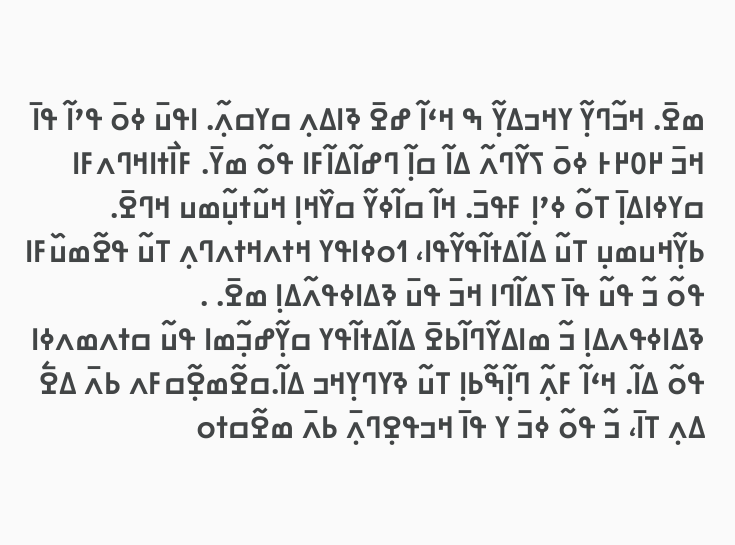ߘߐ߫. ߞߏ߬ߣߌ߲߬ ߌߞߏߡߌ߲߬ ߒ ߞߵߊ߬ ߝߐ߫ ߢߊߡߍ߲ ߛߌߛߍ߲߬. ߊߟߎ߫ ߦߋ߫ ߟߴߊ߬ ߟߊ߫ ߞߏ߫ ߂߀߂߅ ߦߋ߫ ߖߌ߬ߣߍ߬ ߡߊ߬ ߛߊ߲߬ ߣߝߊ߬ߡߊ߬ߓߊ ߟߋ߬ ߘߌ߫. ߓߊ߯ߙߊߞߣߍߓߊ ߛߌߦߊߡߊ߲߫ ߠߋ߬ ߦߴߊ߲ ߓߟߏ߫. ߞߊ߬ ߛߊ߬ߦߌ߬ ߛߌ߰ߞߊ߲ ߞߎ߬ߙߎ߲߬ߘߎ ߞߣߐ߫. ߕߌ߲߬ߞߎߘߎ߲ ߠߎ߬ ߡߊ߬ߡߙߊ߬ߟߌ߬ߟߊ، ߗߋߦߊߟߌ ߞߙߍߞߙߍߣߍ߲ ߠߎ߬ ߟߐ߬ߘߎ߰ߓߊ ߟߋ߬ ߏ߬ ߟߎ߬ ߟߊ߫ ߖߡߊ߬ߣߊ ߞߏ߫ ߟߎ߫ ߢߡߊߦߟߍ߬ߡߊ߲ ߘߐ߫. .
ߢߡߊߦߟߍߡߊ߲ ߏ߬ ߘߊߡߌ߬ߣߊ߬ߕߐ߫ ߡߊ߬ߡߙߊ߬ߟߌ ߛߌ߲߬ߝߏ߲߬ߘߊ ߟߎ߬ ߛߙߍߘߍߦߊ ߟߋ߬ ߡߊ߬. ߞߵߊ߬ ߓߍ߲߬ ߣߊ߲߬ߒ߬ߕߊ߲ ߠߎ߬ ߢߌߣߌ߲ߞߏ ߡߊ߬.ߛߐ߬ߘߐ߲߬ߛߓߍ ߕߍ߫ ߡߐ߱ ߡߍ߲ ߠߊ߫، ߏ߬ ߟߋ߬ ߦߏ߫ ߌ ߟߊ߫ ߞߏߟߐ߲ߣߍ߲߫ ߕߍ߫ ߘߐ߬ߛߙߋ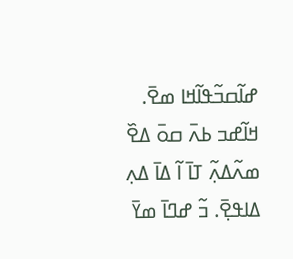ߝߊ߬ߛߏ߬ߟߊ߬ߞߊ ߘߐ߫. ߞߊ߬ߝߏ ߕߍ߫ ߛߋ߫ ߡߐ߰ ߘߍ߬ߡߍ߲߬ ߠߊ߫ ߊ߬ ߡߊ߫ ߡߍ߲ ߡߊߟߐ߲߫. ߏ߬ ߝߣߊ߫ ߘߌ߫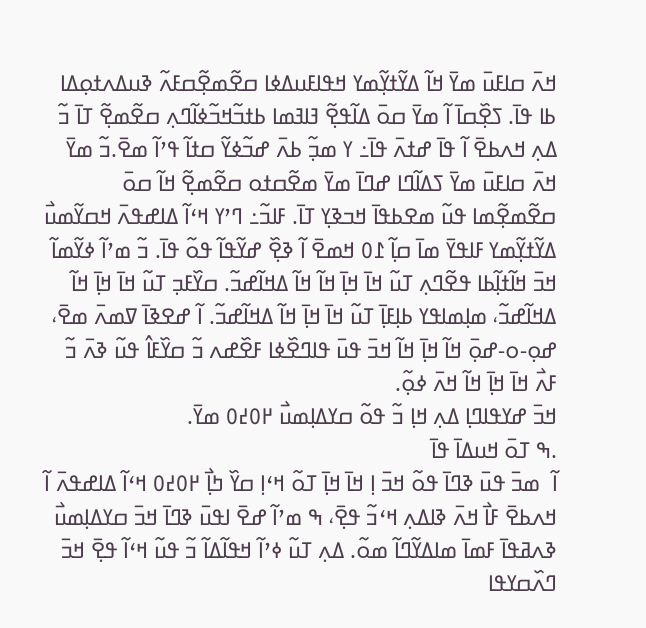ߞߍ߫ ߛߊߓߎ߫ ߘߌ߫ ߞߊ߬ ߡߌ߬ߙߌ߲߬ߘߌ ߞߟߊߓߎߡߦߊ ߛߐ߬ߘߐ߲߬ߛߓߍ߬ ߢߎߡߍߙߋ߲ߡߊ ߕߊ ߟߊ߫. ߖߐ߲߰ߛߊ߫ ߊ߬ ߘߌ߫ ߛߋ߫ ߡߊ߬ߟߐ߲߬ ߔߊߔߘߊ ߕߙߏ߬ߞߏ߬ߦߊ߬ߣߍ߲ ߛߐ߬ߘߐ߲߬ ߠߊ߫ ߏ߬ ߡߍ߲ ߞߍߕߐ߫ ߊ߬ ߟߊ߫ ߝߙߍ߫ ߟߊ߫߸ ߌ ߘߏ߲߬ ߕߍ߫ ߝߏ߬ߦߌ߬ ߛߙߊ߬ ߟߴߊ߬ ߘߐ߫.ߏ߬ ߘߌ߫ ߞߍ߫ ߛߊߓߎ߫ ߘߌ߫ ߖߡߊ߬ߣߊ ߝߣߊ߫ ߘߌ߫ ߘߐ߬ߛߙߋ ߛߐ߬ߘߐ߲߬ ߞߊ߬ ߛߋ߫ ߛߐ߬ߘߐ߲߬ߘߊ ߟߎ߬ ߘߐߕߟߊ߫ ߞߏߢߌ߲ ߠߊ߫. ߓߊߏ߬߸ ߣߴߌ ߞߵߊ߬ ߡߊߝߟߍ߫ ߞߛߌ߬ߘߎ߯ ߡߌ߬ߙߌ߲߬ߘߌ ߓߊߟߌ߫ ߘߊ߫ ߛߊ߲߬ ߁߀ ߞߘߐ߫ ߊ߬ ߢߐ߲߰ ߝߌ߬ߟߊ߬ ߟߋ߬ ߟߊ߫. ߏ߬ ߘߴߊ߬ ߦߌ߬ߘߊ߬ ߞߏ߫ ߞߊ߬ߙߊ߲߬ߕߊ ߟߐ߬ߣߍ߲ ߠߎ߬ ߞߊ߫ ߞߊ߲߫ ߞߊ߬ ߞߊ߬ ߡߞߊ߬ߝߏ߬. ߛߌ߰ߓߏ߲ ߠߎ߬ ߞߊ߫ ߞߊ߲߫ ߞߊ߬ ߡߞߊ߬ߝߏ߬، ߘߊ߲ߘߊߟߌ ߕߊ߲ߓߊ߲߫ ߠߎ߬ ߞߊ߫ ߞߊ߲߫ ߞߊ߬ ߡߞߊ߬ߝߏ߬. ߊ߬ ߝߐߢߊ߫ ߜߘߍ߫ ߘߐ߫، ߝߋ߲-ߋ-ߝߋ߲߫ ߞߊ߬ ߞߊ߲߫ ߞߊ߬ ߞߏ߫ ߟߎ߫ ߟߊߣߐ߰ߦߊ ߓߐ߰ߝߍ ߏ߬ ߛߌ߰ߓߊ߮ ߟߎ߬ ߢߍ߫ ߏ߬ ߓߍ߯ ߞߊ߫ ߞߊ߲߫ ߞߊ߬ ߞߍ߫ ߦߋ߲߬.
ߞߏ߫ ߝߌߟߊߣߊ߲ ߡߍ߲ ߞߊ߲ ߏ߬ ߟߋ߬ ߛߌߡߊ߲ߘߎ߯ ߂߀߄߀ ߘߌ߫.
.ߒ ߠߋ߫ ߞߎߡߊ߫ ߟߊ߫
ߊ߬  ߘߏ߫ ߟߎ߫ ߢߣߊ߫ ߟߋ߬ ߞߏ߫ ߊ߲ ߞߊ߫ ߞߊ߲߫ ߠߋ߬ ߞߵߊ߲ ߛߌ߰ ߤߊ߲߯ ߂߀߄߀ ߞߵߊ߬ ߡߊߝߟߍ߫ ߊ߬ ߞߍߕߐ߫ ߓߊ߯ ߞߍ߫ ߢߊߡߍ߲ ߞߵߏ߬ ߟߐ߲߫، ߒ ߘߴߊ߬ ߝߐ߫ ߊߟߎ߫ ߢߣߊ߫ ߞߏ߫ ߛߌߡߊ߲ߘߎ߯ ߢߍߥߟߊ߫ ߓߘߊ߫ ߘߊߡߌ߬ߣߊ߬ ߘߋ߬. ߡߍ߲ ߠߎ߬ ߦߴߊ߬ ߞߟߊ߬ߡߊ߬ ߏ߬ ߟߎ߬ ߞߵߊ߬ ߟߐ߲߫ ߞߏ߫ ߣߍ߰ߛߌߟߊ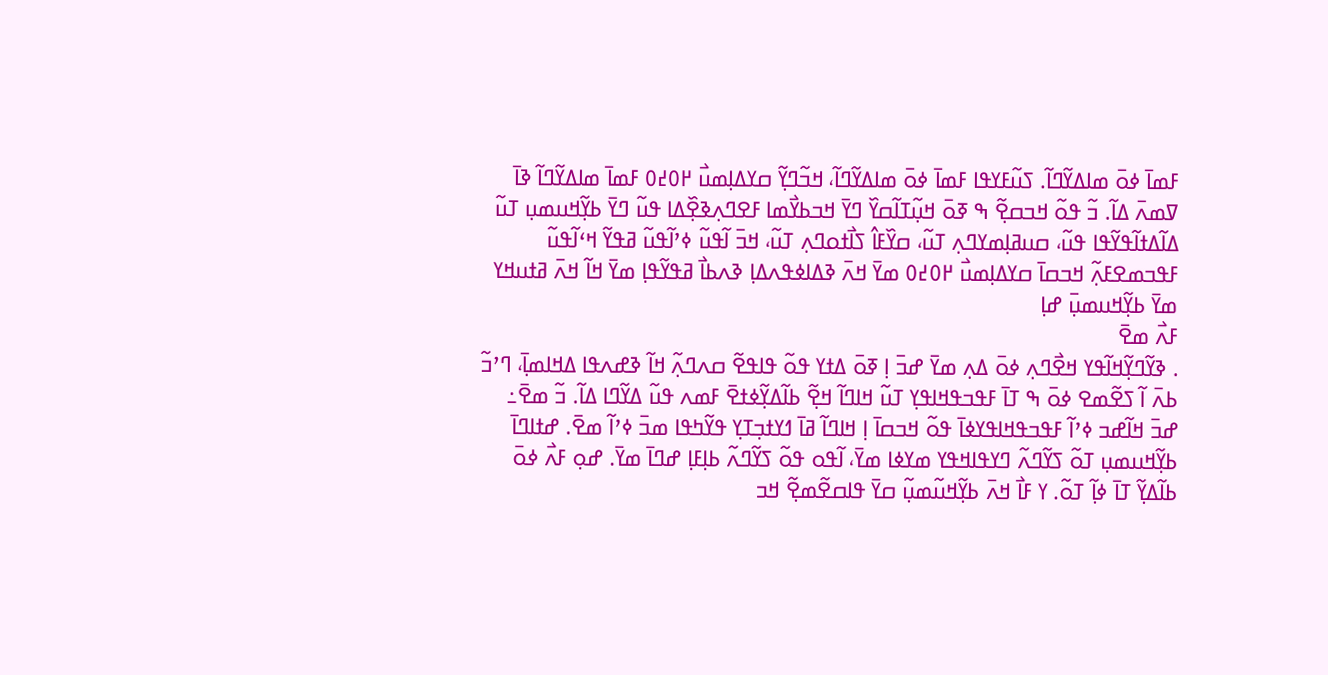ߓߘߊ߫ ߦߋ߫ ߘߊߡߌ߬ߣߊ߬. ߖߎ߬ߓߌߟߊ ߓߘߊ߫ ߦߋ߫ ߘߊߡߌ߬ߣߊ߬، ߞߏ߬ߣߌ߲߬ ߛߌߡߊ߲ߘߎ߯ ߂߀߄߀ ߓߘߊ߫ ߘߊߡߌ߬ߣߊ߬ ߢߊ߫ ߜߘߍ߫ ߡߊ߬. ߏ߬ ߟߋ߬ ߞߏߛߐ߲߬ ߒ ߧߋ߫ ߞߎ߲߬ߠߊ߬ߛߌ߰ ߣߌ߫ ߞߏߕߌ߯ߘߊ ߓߐߣߍ߲ߢߐ߲߰ߡߊ ߟߎ߬ ߣߌ߫ ߕߌ߲߬ߞߎߘߎ߲ ߠߎ߬ ߡߊ߬ߡߙߊ߬ߟߌ߬ߟߊ ߟߎ߬، ߛߎߥߊ߲ߘߌߣߍ߲ ߠߎ߬، ߛߌ߰ߓߊ߮ ߖߊ߯ߙߋߣߍ߲ ߠߎ߬، ߞߏ߫ ߊ߬ߟߎ߬ ߦߴߊ߬ߟߎ߬ ߥߟߌ߬ ߞߵߊ߬ߟߎ߬ ߓߟߏߘߐߓߍ߲߬ ߞߏߛߊ߫ ߛߌߡߊ߲ߘߎ߯ ߂߀߄߀ ߘߌ߫ ߞߍ߫ ߢߡߊߦߟߍߡߊ߲ ߢߍߕߊ߯ ߥߟߌ߬ߟߊ߲ ߘߌ߫ ߞߊ߬ ߞߍ߫ ߥߙߎߞߌ ߘߌ߫ ߕߌ߲߬ߞߎߘߎ߲߫ ߝߊ߲
ߓߍ߯ ߘߐ߫
. ߢߌ߬ߣߌ߲߬ߞߊ߬ߟߌ ߞߐ߯ߣߍ߲ ߦߋ߫ ߡߍ߲ ߘߌ߫ ߝߏ߫ ߊ߲ ߧߋ߫ ߡߙߌ ߟߋ߬ ߟߊߟߐ߬ ߛߍߣߍ߲߬ ߞߊ߬ ߢߝߍߟߊ ߡߞߊߘߊ߲߫، ߣߴߏ߬ ߕߍ߫ ߊ߬ ߖߐ߬ߘߐ ߦߋ߫ ߒ ߠߊ߫ ߓߟߏߟߞߊߟߌ߲ ߠߎ߬ ߞߊߣߊ߬ ߞߐ߲߬ ߕߊ߬ߡߌ߲߬ߦߙߐ߫ ߓߘߍ ߟߎ߬ ߡߌ߬ߣߊ ߡߊ߬. ߏ߬ ߘߐ߫߸ ߝߏ߫ ߞߊ߬ߝߏ ߦߴߊ߬ ߓߟߏߟߞߊߟߌߦߊ߫ ߟߋ߬ ߞߏߛߊ߫ ߊ߲ ߞߊߣߊ߬ ߥߊ߫ ߗߌߙߏ߲ߠߌ߲ ߟߌ߬ߤߟߊ ߘߏ߫ ߦߴߊ߬ ߘߐ߫. ߝߙߊߣߊ߫ ߕߌ߲߬ߞߎߘߎ߲ ߠߋ߬ ߖߌ߬ߣߍ߬ ߣߌߟߊߞߟߌ ߘߌߦߊ ߘߌ߫، ߊ߬ߟߋ ߟߋ߬ ߖߌ߬ߣߍ߬ ߕߊ߲ߓߊ߲ ߝߣߊ߫ ߘߌ߫. ߝߋ߲ ߓߍ߯ ߦߋ߫ ߕߊ߬ߡߌ߲߬ ߠߊ߫ ߦߊ߲߬ ߠߋ߬. ߌ ߓߊ߯ ߞߍ߫ ߕߌ߲߬ߞߎ߬ߘߎ߲߬ ߛߌ߫ ߟߊߛߐ߬ߘߐ߲߬ ߞߏ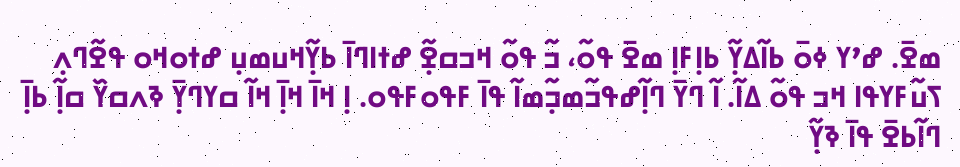ߘߐ߫. ߝߴߌ ߦߋ߫ ߕߊ߬ߡߌ߲߬ ߕߊ߲ߓߊ߲ ߘߐ߫ ߟߋ߬، ߏ߬ ߟߋ߬ ߞߏߛߐ߲߬ ߝߙߊߣߊ߫ ߕߌ߲߬ߞߎߘߎ߲ ߝߙߋߞߋ ߟߐ߬ߣߍ߲ ߖߎ߬ߓߌߟߊ ߞߏ ߟߋ߬ ߡߊ߬. ߊ߬ ߣߌ߫ ߣߊ߲߬ߝߟߏ߬ߘߏ߲߬ߘߊ߬ ߟߊ߫ ߓߟߋߓߟߋ. ߊ߲ ߞߊ߫ ߞߊ߲߫ ߞߊ߬ ߛߌߣߌ߲߫ ߢߍߛߌ߰ ߛߊ߲߬ ߕߊ߲߫ ߣߊ߬ߕߐ߫ ߟߊ߫ ߢߌ߲߬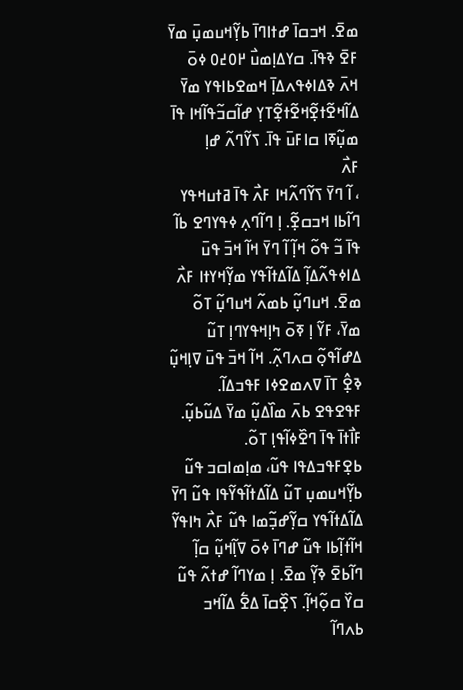ߘߐ߫. ߞߏߛߊ߫ ߝߙߊߣߊ߫ ߕߌ߲߬ߞߎߘߎ߲߫ ߘߌ߫ ߓߐ߫ ߢߟߊ߫. ߛߌߡߊ߲ߘߎ߯ ߂߀߄߀ ߦߋ߫ ߞߍ߫ ߢߡߊߦߟߍߡߊ߲߫ ߞߘߐߕߊߟߌ ߘߌ߫ ߡߊ߬ߞߐ߬ߙߐ߲߬ߞߐ߬ߙߐ߲߬ߠߌ߲ ߝߊ߬ߛߏ߬ߟߊ߬ߞߊ ߟߊ߫ ߘߎ߲߬ߧߊ ߛߊߓߎ߫ ߟߊ߫. ߖߌ߬ߣߍ߬ ߝߊ߲
ߓߍ߯
، ߊ߬ ߣߌ߫ ߖߌ߬ߣߍ߬ߞߊ ߓߍ߯ ߟߊ߫ ߥߙߎߞߟߌ ߣߊ߬ߕߊ ߞߏߛߐ߲߬. ߊ߲ ߣߊ߬ߣߍ߲ ߦߟߌߣߐ ߕߊ߬ ߟߊ߫ ߏ߬ ߟߋ߬ ߞߊ߲߬ ߊ߬ ߣߌ߫ ߞߊ߬ ߞߏ߫ ߟߎ߫ ߡߊߦߟߍ߬ߡߊ߲߬ ߡߊ߬ߡߙߊ߬ߟߌ ߘߌ߲߬ߞߌߙߊ ߓߍ߯ ߘߐ߫. ߞߎߣߎ߲߬ ߕߘߍ߬ ߞߎߣߎ߲߬ ߠߋ߬ ߘߌ߫، ߓߌ߬ ߊ߲ ߧߋ߫ ߤߊ߲ߞߟߌߣߊ߲ ߠߎ߬ ߡߝߊ߬ߟߋ߲߬ ߛߍߣߍ߲߬. ߞߊ߬ ߞߏ߫ ߟߎ߫ ߜߊ߲ߞߎ߲߬ ߢߐ߲߮ ߠߊ߫ ߜߍߘߐߦߊ ߓߟߏߡߊ߬. ߓߟߐߟߐ ߕߍ߫ ߘߊ߰ߡߎ߲߬ ߘߌ߫ ߡߎ߬ߕߎ߲߬. ߓߊ߯ߙߊ߫ ߟߊ߫ ߣߐ߰ߦߊ߬ߟߊ߲ ߠߋ߬.
ߕߐ߲ߓߟߏߡߟߊ ߟߎ߬، ߘߊ߲ߘߊߛߏ ߟߎ߬ ߕߌ߲߬ߞߎߘߎ߲ ߠߎ߬ ߡߊ߬ߡߙߊ߬ߟߌ߬ߟߊ ߟߎ߬ ߣߌ߫ ߡߊ߬ߡߙߊ߬ߟߌ ߛߌ߲߬ߝߏ߲߬ߘߊ ߟߎ߬ ߓߍ߯ ߤߊߟߌ߬ ߞߊ߬ߙߊ߲߬ߕߊ ߟߎ߬ ߝߣߊ߫ ߦߋ߫ ߜߊ߲߬ߞߎ߲߬ ߛߊ߲߬ ߣߊ߬ߕߐ߫ ߢߌ߲߬ ߘߐ߫. ߊ߲ ߘߌߣߊ߬ ߝߙߍ߬ ߟߎ߬ ߛߌ߰ ߛߋ߲߬ߞߊ߲߬. ߖߐ߲߰ߛߊ߫ ߡߐ߱ ߡߊ߬ߞߏ ߕߍߣߊ߬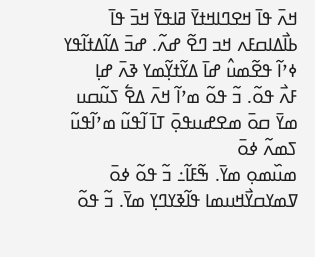ߞߍ߫ ߟߊ߫ ߞߐߣߊߞߙߌ߫ ߥߊߟߌ߫ ߞߏ߫ ߟߊ߫ ߕߊ߯ߡߊߛߓߍ ߞߏ ߣߐ߬ ߝߍ߬. ߝߏ߫ ߡߊ߬ߡߙߊ߬ߟߌ ߦߴߊ߬ ߟߐ߬ߘߎ߮ ߝߊ߫ ߡߌ߬ߙߌ߲߬ߘߌ ߢߍ߫ ߝߊ߲
ߓߍ߯ ߟߋ߬. ߏ߬ ߟߋ߬ ߘߴߊ߬ ߞߍ߫ ߡߐ߱ ߖߎ߬ߛߎ ߘߌ߫ ߛߋ߫ ߘߐߝߎߟߋ߲߫ ߠߊ߫ ߊ߬ߟߎ߬ ߘߴߊ߬ߟߎ߬ ߖߘߍ߬ ߦߋ߫
ߘߎ߰ߘߋ߲ ߘߌ߫. ߒ߬ߓߊ߬߸ ߏ߬ ߟߋ߬ ߦߋ߫ ߜߘߌߛߌ߯ߞߎߘߊ ߟߊ߬ߢߌߣߌ߲ ߘߌ߫. ߏ߬ ߟߋ߬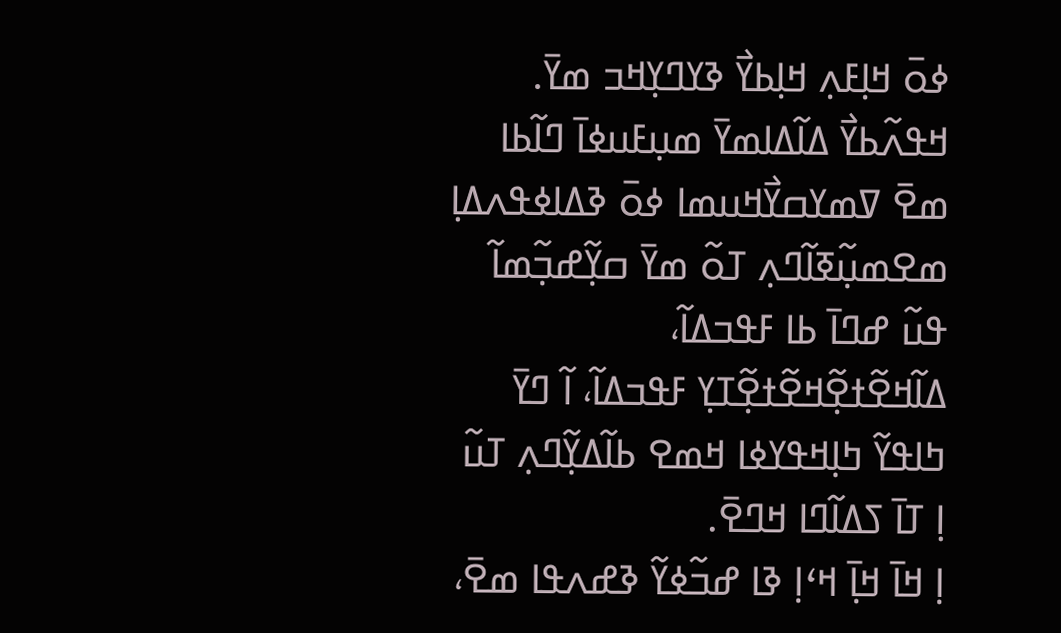ߦߋ߫ ߞߊ߲ߓߍ߲ ߞߊ߲ߕߌ߯ ߢߌߣߌ߲ߞߏ ߘߌ߫. ߞߟߍ߬ߕߌ߯ ߡߊ߬ߡߊߘߌ߫ ߘߎ߲ߓߎߦߊ߫ ߣߊ߬ߕߊ ߘߐ߫ ߜߘߌߛߌ߯ߞߎߘߊ ߦߋ߫ ߢߡߊߦߟߍߡߊ߲ ߘߐߘߎ߲߬ߧߊ߬ߣߍ߲ ߠߋ߬ ߘߌ߫ ߛߌ߲߬ߝߏ߲߬ߘߊ߬ ߟߎ߬ ߝߣߊ߫ ߕߊ ߓߟߏߡߊ߬، ߡߊ߬ߞߐ߬ߙߐ߲߬ߞߐ߬ߙߐ߲߬ߠߌ߲ ߓߟߏߡߊ߬، ߊ߬ ߣߌ߫ ߤߊߟߌ߬ ߤߊ߲ߞߟߌߦߊ ߞߘߐ ߕߊ߬ߡߌ߲߬ߣߍ߲ ߠߎ߬ ߊ߲ ߠߊ߫ ߖߡߊ߬ߣߊ ߞߣߐ߫.
ߊ߲ ߞߊ߫ ߞߊ߲߫ ߞߵߊ߲ ߢߊ ߝߏ߬ߦߌ߬ ߢߝߍߟߊ ߘߐ߫،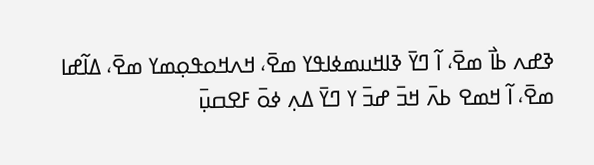ߢߝߍ ߕߊ߯ ߘߐ߫، ߊ߬ ߣߌ߫ ߢߊߞߎߘߦߊߟߌ ߘߐ߫، ߞߍߞߋߟߋ߲ߘߌ ߘߐ߫، ߡߊ߬ߝߊ ߘߐ߫، ߊ߬ ߞߘߐ ߕߍ߫ ߞߏ߫ ߝߏ߫ ߌ ߣߌ߫ ߡߍ߲ ߦߋ߫ ߓߐߛߎ߲߫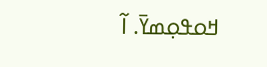ߞߋߟߋ߲ߘߌ߫. ߊ߬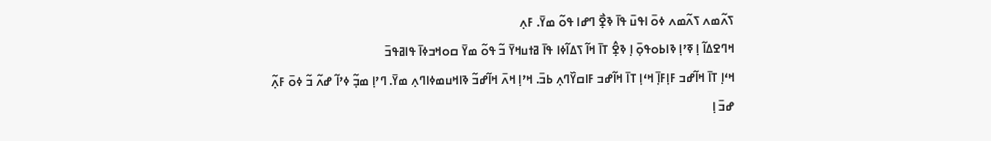ߖߍ߬ߘߍ ߖߍ߬ߘߍ ߦߋ߫ ߊߟߎ߫ ߟߊ߫ ߢߐ߲߯ ߣߝߊ ߟߋ߬ ߘߌ߫. ߓߍ߲
ߞߣߐߡߊ߬ ߊ߲ ߧߴߊ߲ ߢߊߕߋߟߋ߲߫ ߊ߲ ߢߐ߲߮ ߠߊ߫ ߞߊ߬ ߖߡߊ߬ߦߊ ߟߊ߫ ߥߙߎߞߌ߫ ߏ߬ ߟߋ߬ ߘߌ߫ ߛߋߞߏߦߊ߫ ߟߊߥߟߏ߫
ߞߵߊ߲ ߠߊ߫ ߞߊ߬ߝߏ ߓߊ߲ߓߊ߲߫ ߞߵߊ߲ ߠߊ߫ ߞߊ߬ߝߏ ߓߊߛߌ߰ߣߍ߲ ߕߏ߫. ߞߴߊ߲ ߞߍ߫ ߞߊ߬ߝߏ߬ ߢߊߞߎߘߦߊߣߍ߲ ߘߌ߫. ߣߴߊ߲ ߘߏ߲߬ ߦߴߊ߬ ߝߍ߬ ߏ߬ ߦߋ߫ ߓߍ߲߬ ߝߏ߫ ߊ߲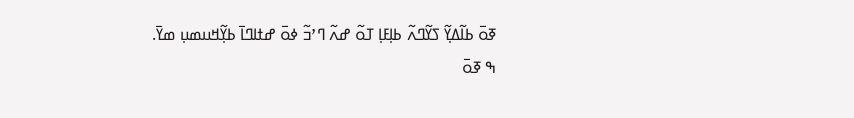ߧߋ߫ ߕߊ߬ߡߌ߲߬ ߖߌ߬ߣߍ߬ ߕߊ߲ߓߊ߲ ߠߋ߬ ߝߍ߬ ߣߴߏ߬ ߦߋ߫ ߝߙߊߣߊ߫ ߕߌ߲߬ߞߎߘߎ߲ ߘߌ߫.
ߒ ߧߋ߫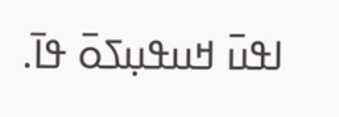ߊߟߎ߫ ߞߎߟߎ߲ߖߋ߫ ߟߊ߫.